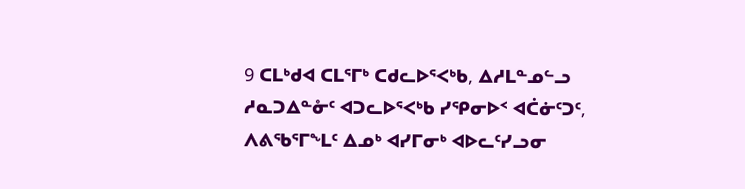9 ᑕᒪᒃᑯᐊ ᑕᒪᕐᒥᒃ ᑕᑯᓚᐅᕐᐸᒃᑲ, ᐃᓱᒪᓐᓄᓪᓗ ᓱᓇᑐᐃᓐᓁᑦ ᐊᑐᓚᐅᕐᐸᒃᑲ ᓯᕿᓂᐅᑉ ᐊᑖᓃᑦᑐᑦ, ᐱᕕᖃᕐᒥᖕᒪᑦ ᐃᓄᒃ ᐊᓯᒥᓂᒃ ᐊᐅᓚᑦᓯᓗᓂ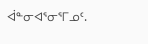ᐋᓐᓂᐊᕐᓂᕐᒥᓄᑦ.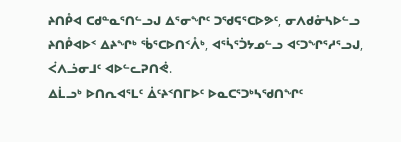ᔨᑎᑬᐊ ᑕᑯᓐᓇᕐᑎᓪᓗᒍ ᐃᕐᓂᖏᑦ ᑐᖁᕋᕐᑕᐅᕗᑦ, ᓂᐱᑯᓁᓴᐅᓪᓗ ᔨᑎᑬᐊᐅᑉ ᐃᔨᖏᒃ ᖄᕐᑕᐅᑎᑉᐰᒃ, ᐊᕐᓵᕐᑑᔭᓄᓪᓗ ᐊᑦᑐᖏᕐᓱᕐᓗᒍ, ᐹᐱᓘᓂᒧᑦ ᐊᐅᓪᓚᕈᑎᕚ.
ᐃᒫᓗᒃ ᐅᑎᕆᐊᕐᒪᑦ ᐄᑦᔨᑉᑎᒥᐅᑦ ᐅᓇᑕᕐᑐᒃᓴᖁᑎᖏᑦ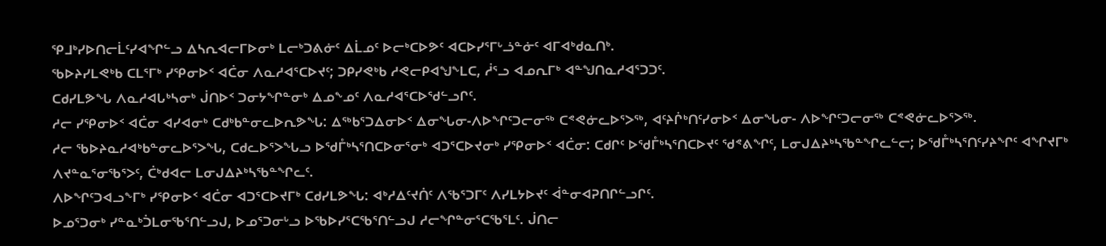ᕿᒧᒃᓯᐅᑎᓕᒫᑦᓯᐊᖏᓪᓗ ᐃᓴᕆᐊᓕᒥᐅᓂᒃ ᒪᓕᒃᑐᕕᓃᑦ ᐃᒫᓄᑦ ᐅᓕᒃᑕᐅᕗᑦ ᐊᑕᐅᓯᕐᒥᒡᓘᓐᓃᑦ ᐊᒥᐊᒃᑯᓇᑎᒃ.
ᖃᐅᔨᓯᒪᕙᒃᑲ ᑕᒪᕐᒥᒃ ᓯᕿᓂᐅᑉ ᐊᑖᓂ ᐱᓇᓱᐊᕐᑕᐅᔪᑦ; ᑐᑭᓯᕙᒃᑲ ᓱᕙᓕᑭᐊᖑᖕᒪᑕ, ᓲᕐᓗ ᐊᓄᕆᒥᒃ ᐊᓐᖑᑎᓇᓱᐊᕐᑐᑐᑦ.
ᑕᑯᓯᒪᕗᖓ ᐱᓇᓱᐊᒐᒃᓴᓂᒃ ᒎᑎᐅᑉ ᑐᓂᔭᖏᓐᓂᒃ ᐃᓄᖕᓄᑦ ᐱᓇᓱᐊᕐᑕᐅᖁᓪᓗᒋᑦ.
ᓱᓕ ᓯᕿᓂᐅᑉ ᐊᑖᓂ ᐊᓯᐊᓂᒃ ᑕᑯᒃᑲᓐᓂᓚᐅᕆᕗᖓ: ᐃᖅᑲᕐᑐᐃᓂᐅᑉ ᐃᓂᖓᓂ-ᐱᐅᖏᑦᑐᓕᓂᖅ ᑕᕝᕙᓃᓚᐅᕐᐳᖅ, ᐊᑦᔨᒌᒃᑎᑦᓯᓂᐅᑉ ᐃᓂᖓᓂ- ᐱᐅᖏᑦᑐᓕᓂᖅ ᑕᕝᕙᓃᓚᐅᕐᐳᖅ.
ᓱᓕ ᖃᐅᔨᓇᓱᐊᒃᑲᓐᓂᓚᐅᕐᐳᖓ, ᑕᑯᓚᐅᕐᐳᖓᓗ ᐅᖁᒤᒃᓴᕐᑎᑕᐅᓂᕐᓂᒃ ᐊᑐᕐᑕᐅᔪᓂᒃ ᓯᕿᓂᐅᑉ ᐊᑖᓂ: ᑕᑯᒋᑦ ᐅᖁᒤᒃᓴᕐᑎᑕᐅᔪᑦ ᖁᕝᕕᖏᑦ, ᒪᓂᒍᐃᔨᒃᓴᖃᓐᖏᓚᓪᓕ; ᐅᖁᒤᒃᓴᕐᑎᑦᓯᔨᖏᑦ ᐊᖏᔪᒥᒃ ᐱᔪᓐᓇᕐᓂᖃᕐᐳᑦ, ᑖᒃᑯᐊᓕ ᒪᓂᒍᐃᔨᒃᓴᖃᓐᖏᓚᑦ.
ᐱᐅᖏᑦᑐᐊᓗᖕᒥᒃ ᓯᕿᓂᐅᑉ ᐊᑖᓂ ᐊᑐᕐᑕᐅᔪᒥᒃ ᑕᑯᓯᒪᕗᖓ: ᐊᒃᓱᐃᑦᔪᑏᑦ ᐱᖃᕐᑐᒥᑦ ᐱᓯᒪᔭᐅᔪᑦ ᐋᓐᓂᐊᕈᑎᒋᓪᓗᒋᑦ.
ᐅᓄᕐᑐᓂᒃ ᓯᓐᓇᒃᑑᒪᓂᖃᕐᑎᓪᓗᒍ, ᐅᓄᕐᑐᓂᒡᓗ ᐅᖃᐅᓯᕐᑕᖃᕐᑎᓪᓗᒍ ᓱᓕᖏᓐᓂᕐᑕᖃᕐᒪᑦ. ᒎᑎᓕ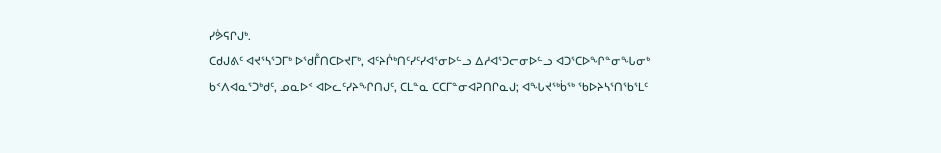ᓯᕘᕋᒋᒍᒃ.
ᑕᑯᒍᕕᑦ ᐊᔪᕐᓴᕐᑐᒥᒃ ᐅᖁᒤᑎᑕᐅᔪᒥᒃ, ᐊᑦᔨᒌᒃᑎᑦᓯᑦᓯᐊᕐᓂᐅᓪᓗ ᐃᓱᐊᕐᑐᓕᓂᐅᓪᓗ ᐊᑐᕐᑕᐅᖏᓐᓂᖓᓂᒃ ᑲᑉᐱᐊᓇᕐᑐᒃᑯᑦ, ᓄᓇᐅᑉ ᐊᐅᓚᑦᓯᔨᖏᑎᒍᑦ, ᑕᒪᓐᓇ ᑕᑕᒥᓐᓂᐊᕈᑎᒋᓇᒍ; ᐊᖓᔪᖅᑳᖅ ᖃᐅᔨᓴᕐᑎᖃᕐᒪᑦ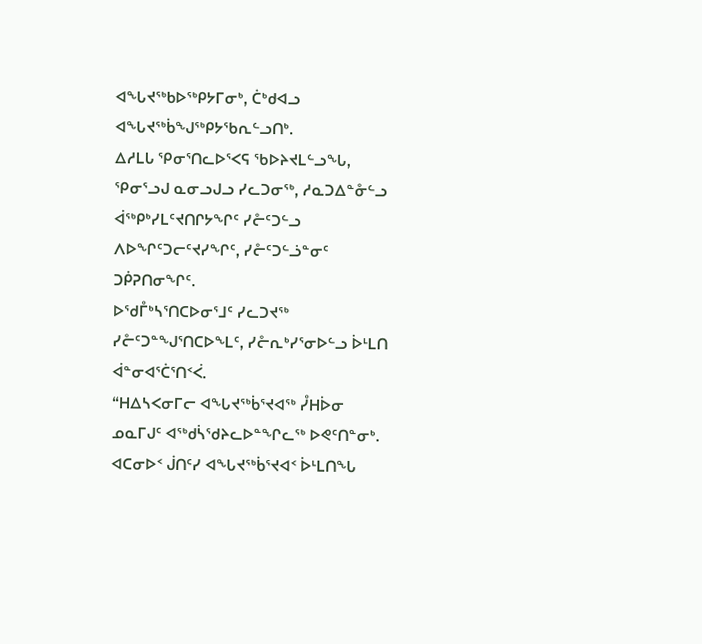ᐊᖓᔪᖅᑲᐅᖅᑭᔭᒥᓂᒃ, ᑖᒃᑯᐊᓗ ᐊᖓᔪᖅᑳᖑᖅᑭᔭᖃᕆᓪᓗᑎᒃ.
ᐃᓱᒪᒐ ᕿᓂᕐᑎᓚᐅᕐᐸᕋ ᖃᐅᔨᔪᒪᓪᓗᖓ, ᕿᓂᕐᓗᒍ ᓇᓂᓗᒍᓗ ᓯᓚᑐᓂᖅ, ᓱᓇᑐᐃᓐᓁᓪᓗ ᐋᖅᑭᒃᓯᒪᑦᔪᑎᒋᔭᖏᑦ ᓯᓔᑦᑐᓪᓗ ᐱᐅᖏᑦᑐᓕᑦᔪᓯᖏᑦ, ᓯᓔᑦᑐᓪᓘᓐᓂᑦ ᑐᑮᕈᑎᓂᖏᑦ.
ᐅᖁᒤᒃᓴᕐᑎᑕᐅᓂᕐᒧᑦ ᓯᓚᑐᔪᖅ ᓯᓔᑦᑐᓐᖑᕐᑎᑕᐅᖕᒪᑦ, ᓯᓔᕆᒃᓯᕐᓂᐅᓪᓗ ᐆᒻᒪᑎ ᐋᓐᓂᐊᕐᑖᕐᑎᑉᐹ.
“ᕼᐃᓴᐸᓂᒥᓕ ᐊᖓᔪᖅᑳᕐᔪᐊᖅ ᓮᕼᐆᓂ ᓄᓇᒥᒍᑦ ᐊᖅᑯᓵᖁᔨᓚᐅᓐᖏᓚᖅ ᐅᕙᑦᑎᓐᓂᒃ. ᐊᑕᓂᐅᑉ ᒎᑎᑦᓯ ᐊᖓᔪᖅᑳᕐᔪᐊᑉ ᐆᒻᒪᑎᖓ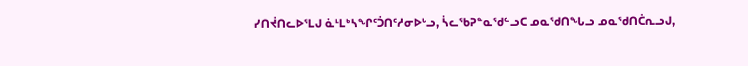ᓯᑎᔫᑎᓚᐅᕐᒪᒍ ᓈᒻᒪᒃᓴᖏᑦᑑᑎᑦᓱᓂᐅᒡᓗ, ᓵᓚᖃᕈᓐᓇᖁᓪᓗᑕ ᓄᓇᖁᑎᖓᓗ ᓄᓇᖁᑎᑖᕆᓗᒍ,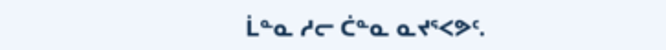ᒫᓐᓇ ᓱᓕ ᑖᓐᓇ ᓇᔪᕐᐸᕗᑦ.